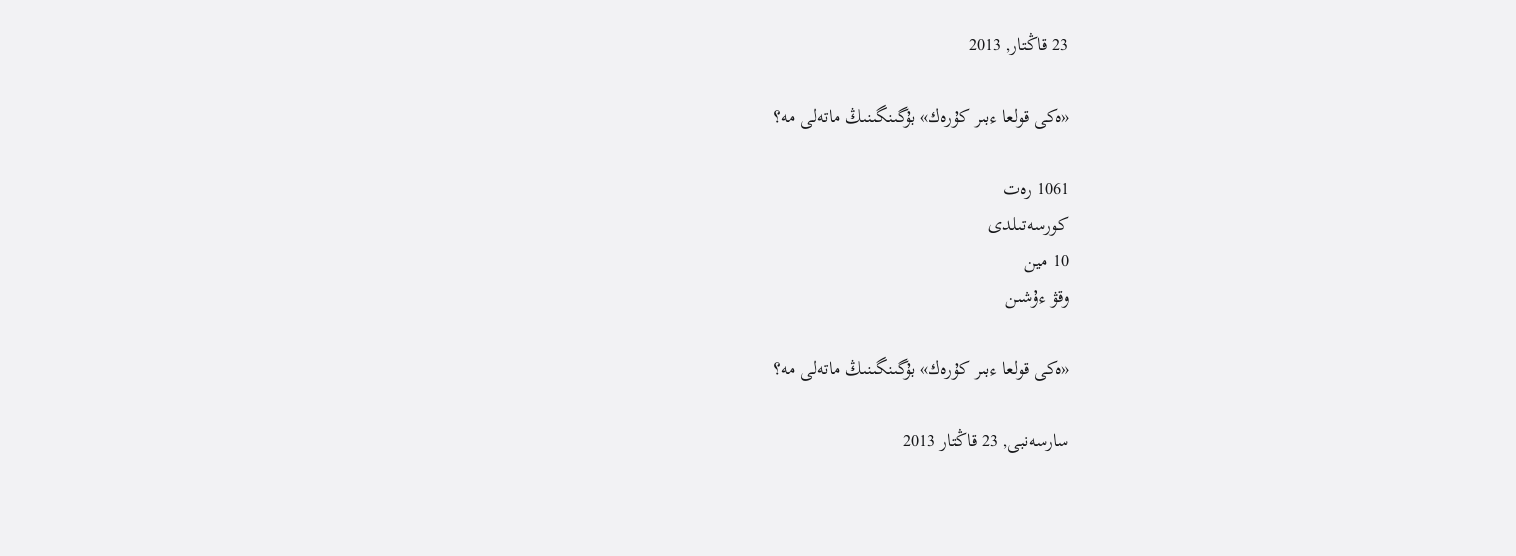23 قاڭتار, 2013

«ەكى قولعا ءبىر كۇرەك» بۇگىنگىنىڭ ماتەلى مە؟

1061 رەت
كورسەتىلدى
10 مين
وقۋ ءۇشىن

«ەكى قولعا ءبىر كۇرەك» بۇگىنگىنىڭ ماتەلى مە؟

سارسەنبى, 23 قاڭتار 2013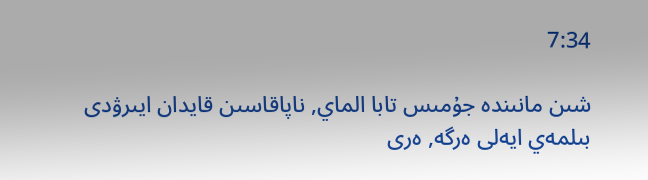7:34

شىن مانىندە جۇمىس تابا الماي, ناپاقاسىن قايدان ايىرۋدى بىلمەي ايەلى ەرگە, ەرى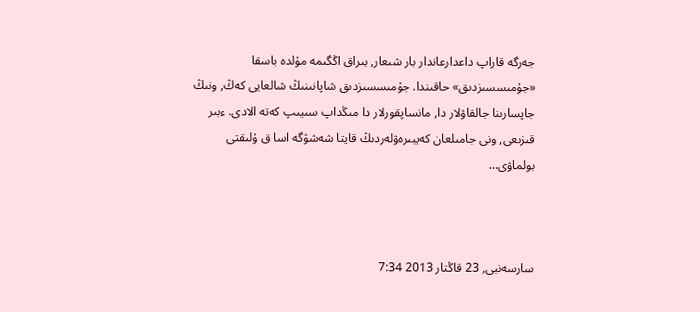جەرگە قاراپ داعدارعاندار بار شىعار, بىراق اڭگىمە مۇلدە باسقا «جۇمىسسىزدىق» حاقىندا. جۇمىسسىزدىق شاپانىنىڭ شالعايى كەڭ, ونىڭ جاپسارىنا جالقاۋلار دا, مانساپقورلار دا مىڭداپ سىيىپ كەتە الادى. ءبىر قىزىعى, ونى جامىلعان كەيبىرەۋلەردىڭ قايتا شەشۋگە اسا ق ۇلىقتى بولماۋى…



سارسەنبى, 23 قاڭتار 2013 7:34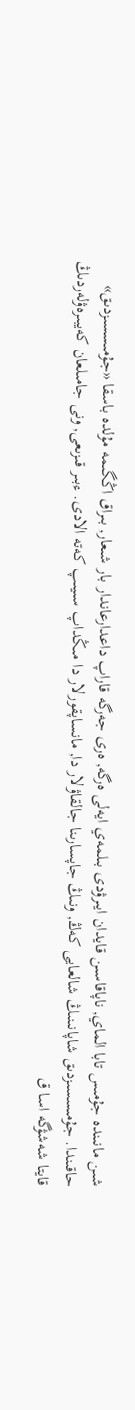شىن مانىندە جۇمىس تابا الماي, ناپاقاسىن قايدان ايىرۋدى بىلمەي ايەلى ەرگە, ەرى جەرگە قاراپ داعدارعاندار بار شىعار, بىراق اڭگىمە مۇلدە باسقا «جۇمىسسىزدىق» حاقىندا. جۇمىسسىزدىق شاپانىنىڭ شالعايى كەڭ, ونىڭ جاپسارىنا جالقاۋلار دا, مانساپقورلار دا مىڭداپ سىيىپ كەتە الادى. ءبىر قىزىعى, ونى جامىلعان كەيبىرەۋلەردىڭ قايتا شەشۋگە اسا ق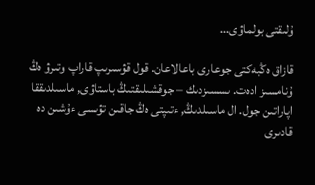ۇلىقتى بولماۋى…

قازاق ەڭبەكتى جوعارى باعالاعان. قول قۋسىرىپ قاراپ وتىرۋ ەڭ ۇنامسىز ادەت. ىسسىزدىك – جوقشىلىقتىڭ باستاۋى, ماسىلدىققا اپاراتىن جول. ال ماسىلدىڭ, ءتىپتى ەڭ جاقىن تۋىسى ءۇشىن دە قادىرى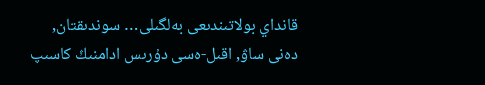قانداي بولاتىندىعى بەلگىلى… سوندىقتان, دەنى ساۋ, اقىل-ەسى دۇرىس ادامنىڭ كاسىپ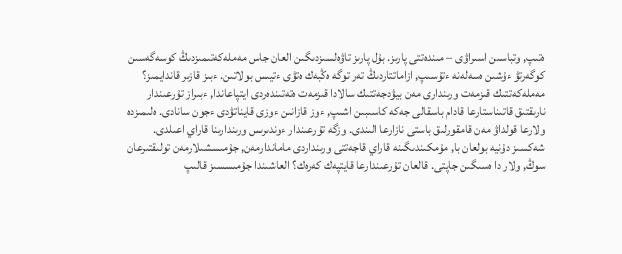ەتىپ, وتباسىن اسىراۋى – مىندەتتى پارىز. بۇل پارىز تاۋەلسىزدىگىن العان جاس مەملەكەتىمىزدىڭ كوسەگەسىن كوگەرتۋ ءۇشىن ەسەلەنە ءتۇسىپ, ازاماتتاردىڭ تەر توگە ەڭبەك ەتۋى ءتيىس بولاتىن. ءبىز قازىر قاندايمىز؟
مەملەكەتتىك قىزمەت ورىندارى مەن بيۋدجەتتىك سالادا قىزمەت ەتەتىندەردى ايتپاعاندا, ءبىراز تۇرعىندار نارىقتىق قاتىناستارعا قادام باسقالى جەكە كاسىبىن اشىپ, ءوز قازانىن ءوزى قايناتۋدى ءجون سانادى. ەلىمىزدە ولارعا قولداۋ مەن قامقورلىق باستى نازارعا الىندى. وزگە تۇرعىندار ءوندىرىس ورىندارىنا قاراي اعىلدى. شەكسىز دۇنيە بولعان با, مۇمكىندىگىنە قاراي قاجەتتى ورىنداردى ماماندارمەن, جۇمىسشىلارمەن تولىقتىرعان سوڭ, ولار دا ەسىگىن جاپتى. قالعان تۇرعىندارعا قايتپەك كەرەك؟ العاشىندا جۇمىسسىز قالىپ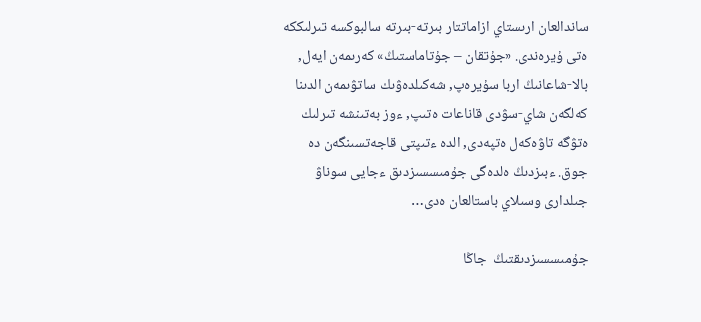ساندالعان ارىستاي ازاماتتار بىرتە-بىرتە سالبوكسە تىرلىككە ەتى ۇيرەندى. «جۇتقان – جۇتاماستىڭ» كەرىمەن ايەل, بالا-شاعانىڭ اربا سۇيرەپ, شەكىلدەۋىك ساتۋىمەن الدىنا كەلگەن شاي-سۋدى قاناعات ەتىپ, ءوز بەتىنشە تىرلىك ەتۋگە تاۋەكەل ەتپەدى, الدە ءتىپتى قاجەتسىنگەن دە جوق. ءبىزدىڭ ەلدەگى جۇمىسسىزدىق ءجايى سوناۋ جىلدارى وسىلاي باستالعان ەدى…

جۇمىسسىزدىقتىڭ  جاڭا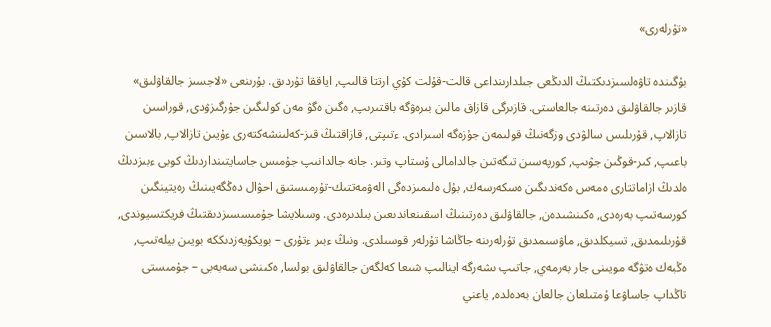«تۇرلەرى»

بۇگىندە تاۋەلسىزدىكتىڭ الدىڭعى جىلدارىنداعى قالت-قۇلت كۇي ارتتا قالىپ, اياققا تۇردىق. بۇرىنعى «لاجسىز جالقاۋلىق» قازىر جالقاۋلىق دەرتىنە جالعاستى. قازىرگى قازاق مالىن بىرەۋگە باقتىرىپ, ەگىن ەگۋ مەن كولىگىن جۇرگىزۋدى, قوراسىن تازالاپ, قۇرىلىس سالۋدى وزگەنىڭ قولىمەن جۇزەگە اسىرادى. ءتىپتى, قازاقتىڭ قىز-كەلىنشەكتەرى ءۇيىن تازالاپ, بالاسىن باعىپ, كىر-قوڭىن جۋىپ, كورپەسىن تىگەتىن جالدامالى ۇستاپ وتىر. جانە جالدانىپ جۇمىس جاسايتىنداردىڭ كوبى ءبىزدىڭ ەلدىڭ ازاماتتارى ەمەس ەكەندىگىن ەسكەرسەك, بۇل ەلىمىزدەگى الەۋمەتتىك-تۇرمىستىق احۋال دەڭگەيىنىڭ رەيتينگىن كورسەتىپ بەرەدى, ەكىنشىدەن, جالقاۋلىق دەرتىنىڭ اسقىنعاندىعىن بىلدىرەدى. وسىلايشا جۇمىسسىزدىقتىڭ فريكتسيوندى, قۇرىلىمدىق, تسيكلدىق, ماۋسىمدىق تۇرلەرىنە جاڭاشا تۇرلەر قوسىلدى. ونىڭ ءبىر ءتۇرى – بويكۇيەزدىككە بويىن بيلەتىپ, ەڭبەك ەتۋگە مويىنى جار بەرمەي, جاتىپ ىشەرگە اينالىپ شىعا كەلگەن جالقاۋلىق بولسا, ەكىنشى سەبەبى – جۇمىستى تاڭداپ جاساۋعا ۇمتىلعان جالعان بەدەلدە, ياعني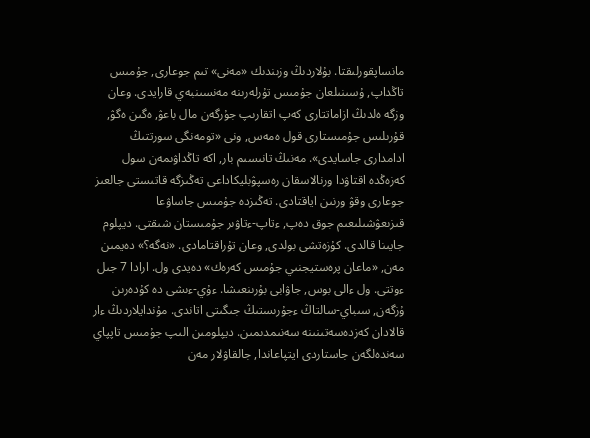مانساپقورلىقتا. بۇلاردىڭ وزىندىك «مەنى» تىم جوعارى, جۇمىس تاڭداپ, ۇسىنىلعان جۇمىس تۇرلەرىنە مەنسىنبەي قارايدى. وعان وزگە ەلدىڭ ازاماتتارى كەپ اتقارىپ جۇرگەن مال باعۋ, ەگىن ەگۋ, قۇرىلىس جۇمىستارى قول ەمەس, ونى «تومەنگى سورتتىڭ ادامدارى جاسايدى». مەنىڭ تانىسىم بار, اكە تاڭداۋىمەن سول كەزەڭدە اقتاۋدا ورنالاسقان رەسپۋبليكاداعى تەڭىزگە قاتىستى جالعىز جوعارى وقۋ ورنىن اياقتادى. تەڭىزدە جۇمىس جاساۋعا قىزىعۋشىلىعىم جوق دەپ, ءتاپ-ءتاۋىر جۇمىستان شىقتى. ديپلوم جايىنا قالدى. كۇزەتشى بولدى, وعان تۇراقتامادى. «نەگە؟» دەيمىن مەن, «ماعان پرەستيجنىي جۇمىس كەرەك» دەيدى ول. ارادا 7 جىل ءوتتى. ول ءالى بوس, جاۋابى بۇرىنعىشا. ءۇي-ءىشى دە كۇدەرىن ۇزگەن, سىباي-سالتاڭ ءجۇرىستىڭ جىگىتى اتاندى. مۇندايلاردىڭ ءار قالادان كەزدەسەتىنىنە سەنىمدىمىن. ديپلومىن الىپ جۇمىس تاپپاي سەندەلگەن جاستاردى ايتپاعاندا, جالقاۋلار مەن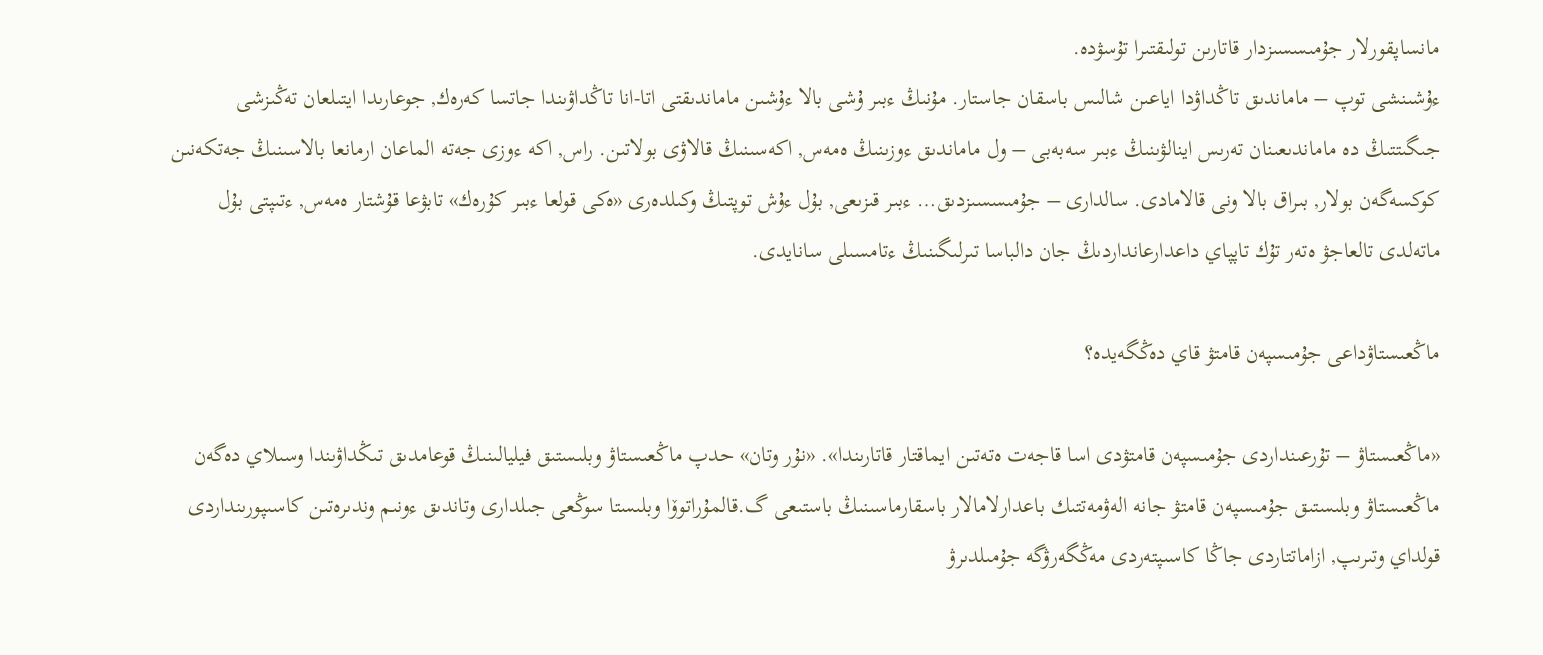مانساپقورلار جۇمىسسىزدار قاتارىن تولىقتىرا تۇسۋدە.
ءۇشىنشى توپ – ماماندىق تاڭداۋدا اياعىن شالىس باسقان جاستار. مۇنىڭ ءبىر ۇشى بالا ءۇشىن ماماندىقتى اتا-انا تاڭداۋىندا جاتسا كەرەك, جوعارىدا ايتىلعان تەڭىزشى جىگىتتىڭ دە ماماندىعىنان تەرىس اينالۋىنىڭ ءبىر سەبەبى – ول ماماندىق ءوزىنىڭ ەمەس, اكەسىنىڭ قالاۋى بولاتىن. راس, اكە ءوزى جەتە الماعان ارمانعا بالاسىنىڭ جەتكەنىن كوكسەگەن بولار, بىراق بالا ونى قالامادى. سالدارى – جۇمىسسىزدىق… ءبىر قىزىعى, بۇل ءۇش توپتىڭ وكىلدەرى «ەكى قولعا ءبىر كۇرەك» تابۋعا قۇشتار ەمەس, ءتىپتى بۇل ماتەلدى تالعاجۋ ەتەر تۇك تاپپاي داعدارعانداردىڭ جان دالباسا تىرلىگىنىڭ ءتامسىلى سانايدى.

ماڭعىستاۋداعى جۇمىسپەن قامتۋ قاي دەڭگەيدە؟

«ماڭعىستاۋ – تۇرعىنداردى جۇمىسپەن قامتۋدى اسا قاجەت ەتەتىن ايماقتار قاتارىندا». «نۇر وتان» حدپ ماڭعىستاۋ وبلىستىق فيليالىنىڭ قوعامدىق تىڭداۋىندا وسىلاي دەگەن ماڭعىستاۋ وبلىستىق جۇمىسپەن قامتۋ جانە الەۋمەتتىك باعدارلامالار باسقارماسىنىڭ باستىعى گ.قالمۇراتوۆا وبلىستا سوڭعى جىلدارى وتاندىق ءونىم وندىرەتىن كاسىپورىنداردى قولداي وتىرىپ, ازاماتتاردى جاڭا كاسىپتەردى مەڭگەرۋگە جۇمىلدىرۋ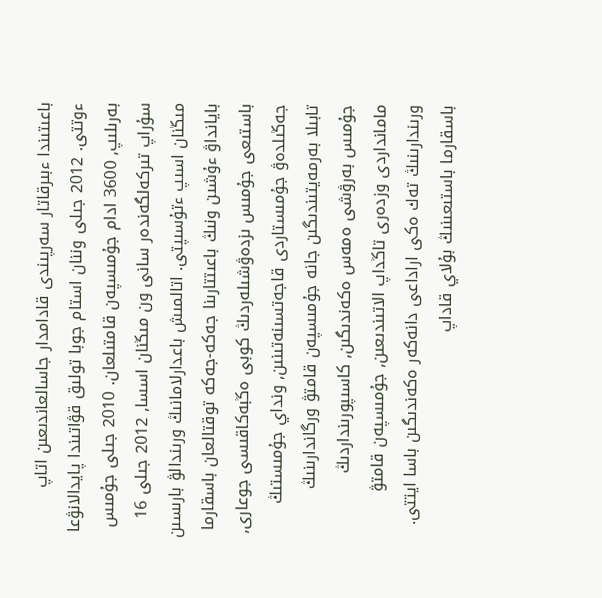باعىتىندا ءبىرقاتار سەرپىندى قادامدار جاسالعاندىعىن اتاپ ءوتتى. 2012 جىلى وننان استام جوبا تولىق قۋاتىندا پايدالانۋعا بەرىلىپ, 3600 ادام جۇمىسپەن قامتىلعان. 2010 جىلى جۇمىس سۇراپ تىركەلگەندەر سانى ون مىڭنان اسسا, 2012 جىلى 16 مىڭنان اسىپ ءتۇسىپتى. اتالمىش باعدارلامانىڭ ورىندالۋ بارىسىن بايانداۋ ءۇشىن ونىڭ باعىتتارىنا جەكە-جەكە توقتالعان باسقارما باستىعى جۇمىس ىزدەۋشىلەردىڭ كوبى ەڭبەكاقىسى جوعارى, جەڭىلدەۋ جۇمىستاردى قاجەتسىنەتىنىن, ونداي جۇمىستىڭ تابىلا بەرمەيتىندىگىن جانە جۇمىسپەن قامتۋ ورگاندارىنىڭ جۇمىس بەرۋشى ەمەس ەكەندىگىن, كاسىپورىنداردىڭ مامانداردى وزدەرى تاڭداپ الاتىندىعىن, جۇمىسپەن قامتۋ ورىندارىنىڭ تەك ەكى اراداعى دانەكەر ەكەندىگىن باسا ايتتى. باسقارما باستىعىنىڭ بۇلاي قاداپ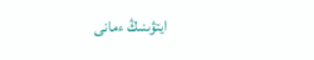ايتۋىنىڭ ءمانى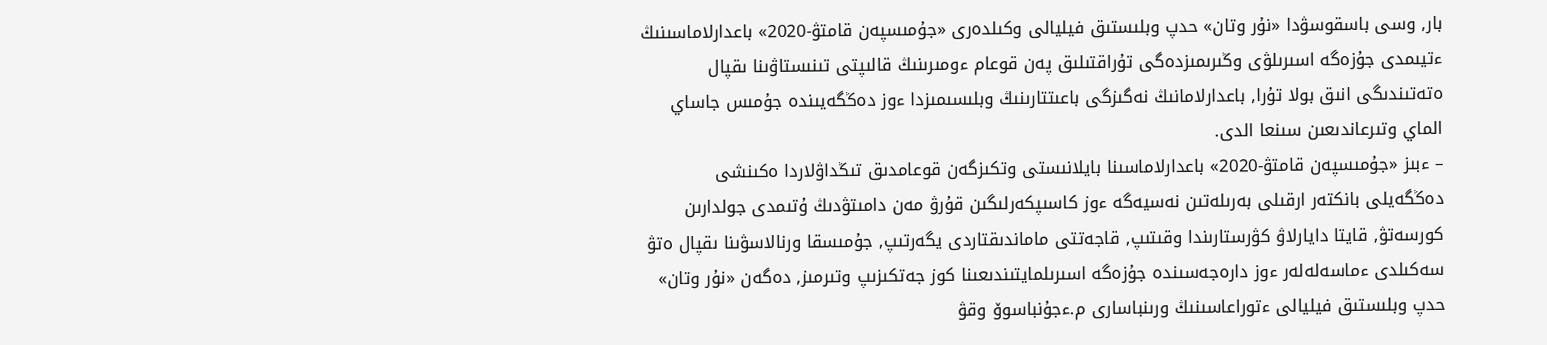بار, وسى باسقوسۋدا «نۇر وتان» حدپ وبلىستىق فيليالى وكىلدەرى «جۇمىسپەن قامتۋ-2020» باعدارلاماسىنىڭ ءتيىمدى جۇزەگە اسىرىلۋى وڭىرىمىزدەگى تۇراقتىلىق پەن قوعام ءومىرىنىڭ قالىپتى تىنىستاۋىنا ىقپال ەتەتىندىگى انىق بولا تۇرا, باعدارلامانىڭ نەگىزگى باعىتتارىنىڭ وبلىسىمىزدا ءوز دەڭگەيىندە جۇمىس جاساي الماي وتىرعاندىعىن سىنعا الدى.
– ءبىز «جۇمىسپەن قامتۋ-2020» باعدارلاماسىنا بايلانىستى وتكىزگەن قوعامدىق تىڭداۋلاردا ەكىنشى دەڭگەيلى بانكتەر ارقىلى بەرىلەتىن نەسيەگە ءوز كاسىپكەرلىگىن قۇرۋ مەن دامىتۋدىڭ ۇتىمدى جولدارىن كورسەتۋ, قايتا دايارلاۋ كۋرستارىندا وقىتىپ, قاجەتتى ماماندىقتاردى يگەرتىپ, جۇمىسقا ورنالاسۋىنا ىقپال ەتۋ سەكىلدى ءماسەلەلەر ءوز دارەجەسىندە جۇزەگە اسىرىلمايتىندىعىنا كوز جەتكىزىپ وتىرمىز, دەگەن «نۇر وتان» حدپ وبلىستىق فيليالى ءتوراعاسىنىڭ ورىنباسارى م.ءجۇنباسوۆ وقۋ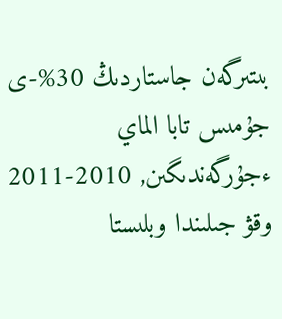بىتىرگەن جاستاردىڭ 30%-ى جۇمىس تابا الماي ءجۇرگەندىگىن, 2010-2011 وقۋ جىلىندا وبلىستا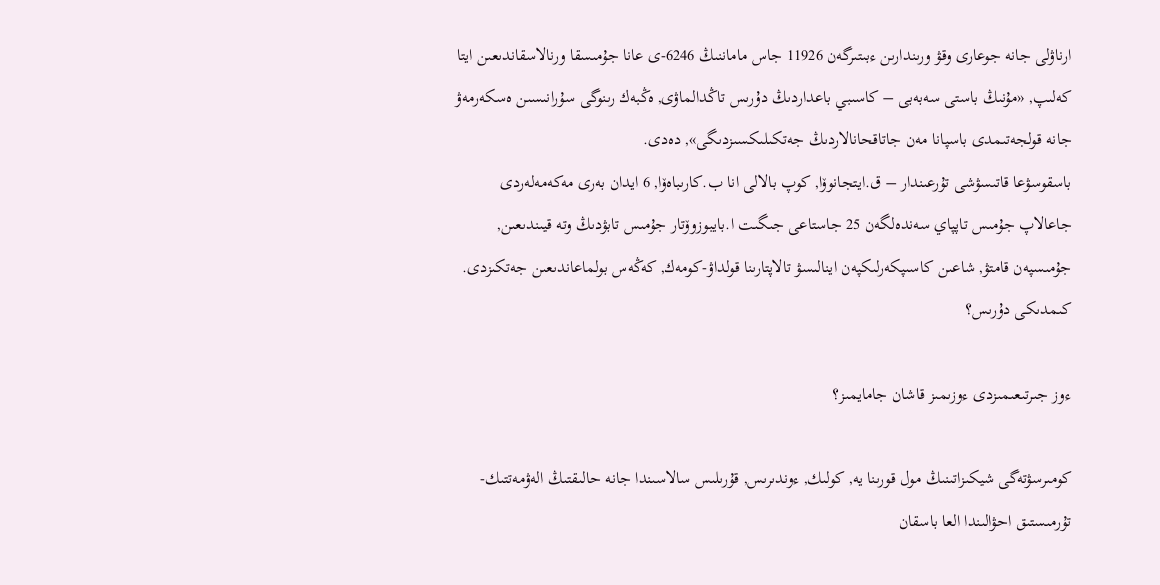ارناۋلى جانە جوعارى وقۋ ورىندارىن ءبىتىرگەن 11926 جاس ماماننىڭ 6246-ى عانا جۇمىسقا ورنالاسقاندىعىن ايتا كەلىپ, «مۇنىڭ باستى سەبەبى – كاسىبي باعداردىڭ دۇرىس تاڭدالماۋى, ەڭبەك رىنوگى سۇرانىسىن ەسكەرمەۋ جانە قولجەتىمدى باسپانا مەن جاتاقحانالاردىڭ جەتكىلىكسىزدىگى», دەدى.
باسقوسۋعا قاتىسۋشى تۇرعىندار – ق.ايتجانوۆا, كوپ بالالى انا ب.كارىباەۆا, 6 ايدان بەرى مەكەمەلەردى جاعالاپ جۇمىس تاپپاي سەندەلگەن 25 جاستاعى جىگىت ا.بايبوزوۆتار جۇمىس تابۋدىڭ وتە قيىندىعىن, جۇمىسپەن قامتۋ, شاعىن كاسىپكەرلىكپەن اينالىسۋ تالاپتارىنا قولداۋ-كومەك, كەڭەس بولماعاندىعىن جەتكىزدى.
كىمدىكى دۇرىس؟

ءوز جىرتىعىمىزدى ءوزىمىز قاشان جامايمىز؟

كومىرسۋتەگى شيكىزاتىنىڭ مول قورىنا يە, كولىك, ءوندىرىس, قۇرىلىس سالاسىندا جانە حالىقتىڭ الەۋمەتتىك-تۇرمىستىق احۋالىندا العا باسقان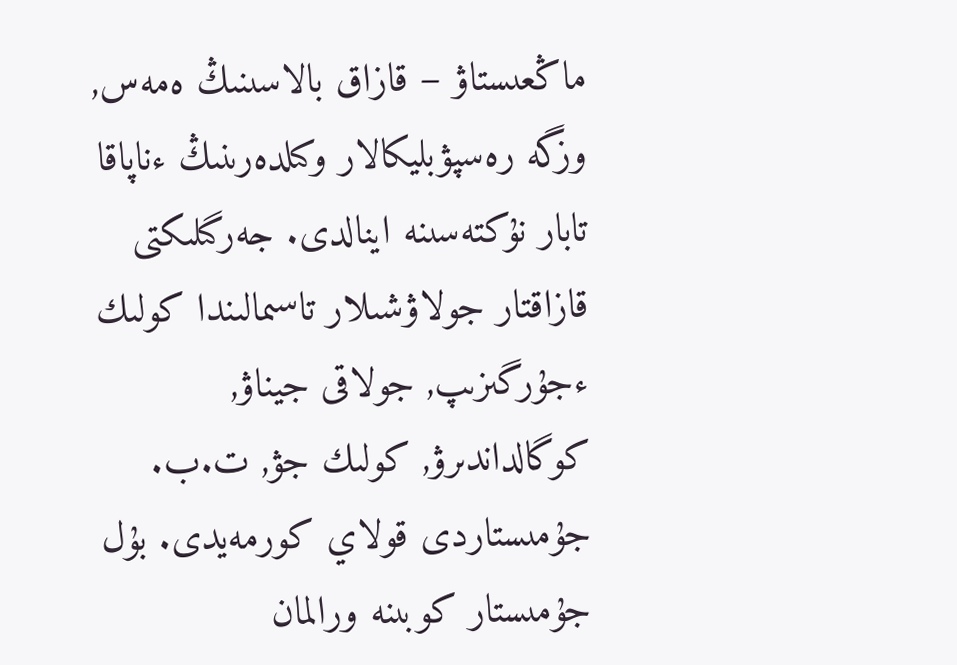ماڭعىستاۋ – قازاق بالاسىنىڭ ەمەس, وزگە رەسپۋبليكالار وكىلدەرىنىڭ ءناپاقا تابار نۇكتەسىنە اينالدى. جەرگىلىكتى قازاقتار جولاۋشىلار تاسىمالىندا كولىك ءجۇرگىزىپ, جولاقى جيناۋ, كوگالداندىرۋ, كولىك جۋ, ت.ب. جۇمىستاردى قولاي كورمەيدى. بۇل جۇمىستار كوبىنە ورالمان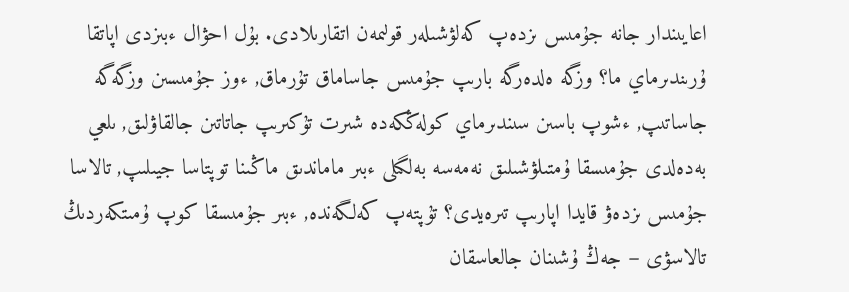اعايىندار جانە جۇمىس ىزدەپ كەلۋشىلەر قولىمەن اتقارىلادى. بۇل احۋال ءبىزدى اپاتقا ۇرىندىرماي ما؟ وزگە ەلدەرگە بارىپ جۇمىس جاساماق تۇرماق, ءوز جۇمىسىن وزگەگە جاساتىپ, ءشوپ باسىن سىندىرماي كولەڭكەدە شىرت تۇكىرىپ جاتاتىن جالقاۋلىق, ىلعي بەدەلدى جۇمىسقا ۇمتىلۋشىلىق نەمەسە بەلگىلى ءبىر ماماندىق ماڭىنا توپتاسا جيىلىپ, تالاسا جۇمىس ىزدەۋ قايدا اپارىپ تىرەيدى؟ تۇپتەپ كەلگەندە, ءبىر جۇمىسقا كوپ ۇمىتكەردىڭ تالاسۋى – جەڭ ۇشىنان جالعاسقان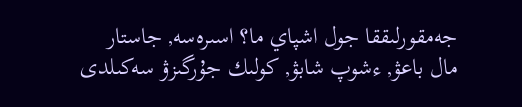جەمقورلىققا جول اشپاي ما؟ اسىرەسە, جاستار مال باعۋ, ءشوپ شابۋ, كولىك جۇرگىزۋ سەكىلدى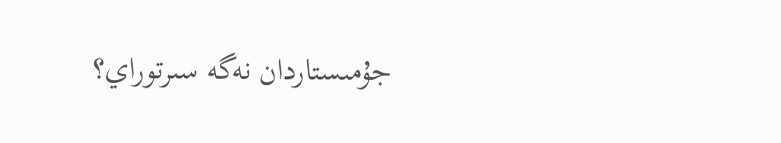جۇمىستاردان نەگە سىرتوراي؟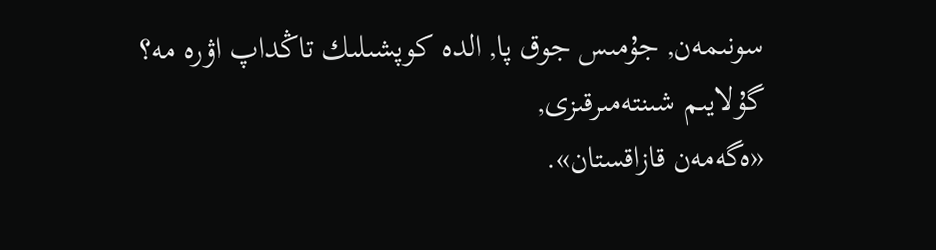سونىمەن, جۇمىس جوق پا, الدە كوپشىلىك تاڭداپ اۋرە مە؟
گۇلايىم شىنتەمىرقىزى,
«ەگەمەن قازاقستان».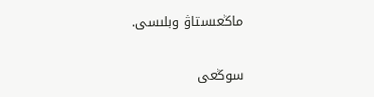ماڭعىستاۋ وبلىسى.

سوڭعى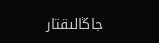جاڭالىقتار